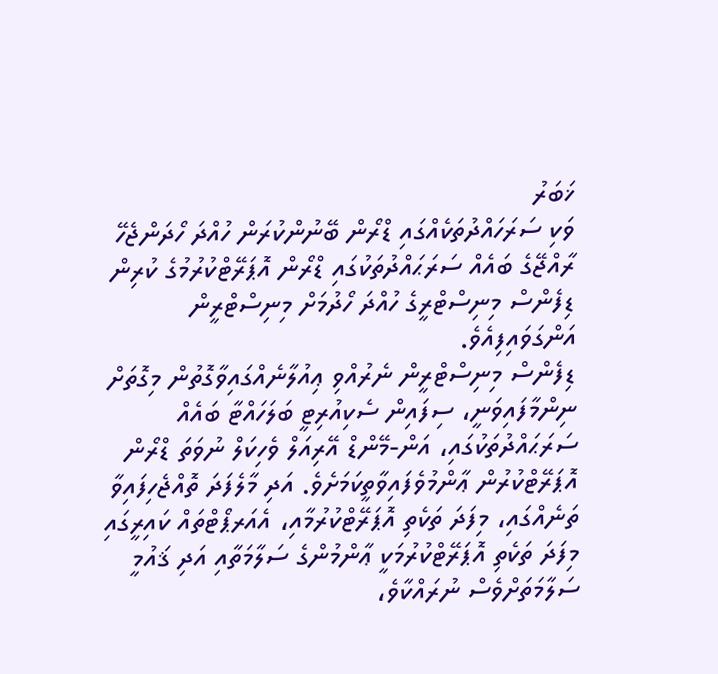ޚަބަރު
ވަކި ސަރަހައްދުތަކެއްގައި ޑްރޯން ބޭނުންކުރަން ހުއްދަ ހޯދަންޖެހޭ
ރާއްޖޭގެ ބައެއް ސަރަޙައްދުތަކުގައި ޑްރޯން އޮޕަރޭޓްކުރުމުގެ ކުރިން ޑިފެންސް މިނިސްޓްރީގެ ހުއްދަ ހޯދުމަށް މިނިސްޓްރީން އަންގަވައިފިއެވެ.
ޑިފެންސް މިނިސްޓްރީން ނެރުއްވި ޢިއުލާނެއްގައިވާގޮތުން މިގޮތަށް ނިންމާފައިވަނީ، ސިފައިން ސެކިއުރިޓީ ބަލަހައްޓާ ބައެއް ސަރަޙައްދުތަކުގައި، އަން-މޭންޑް އޭރިއަލް ވެހިކަލް ނުވަތަ ޑްރޯން އޮޕަރޭޓްކުރުން ޢާންމުވެފައިވާތީކަމަށެވެ. އަދި މާލެފަދަ ތޮއްޖެހިފައިވާ ތަނެއްގައި، މިފަދަ ތަކެތި އޮޕަރޭޓްކުރުމާއި، އެއަރޕޯޓްތައް ކައިރީގައި މިފަދަ ތަކެތި އޮޕަރޭޓްކުރުމަކީ ޢާންމުންގެ ސަލާމަތާއި އަދި ޤައުމީ ސަލާމަތަށްވެސް ނުރައްކާވެ،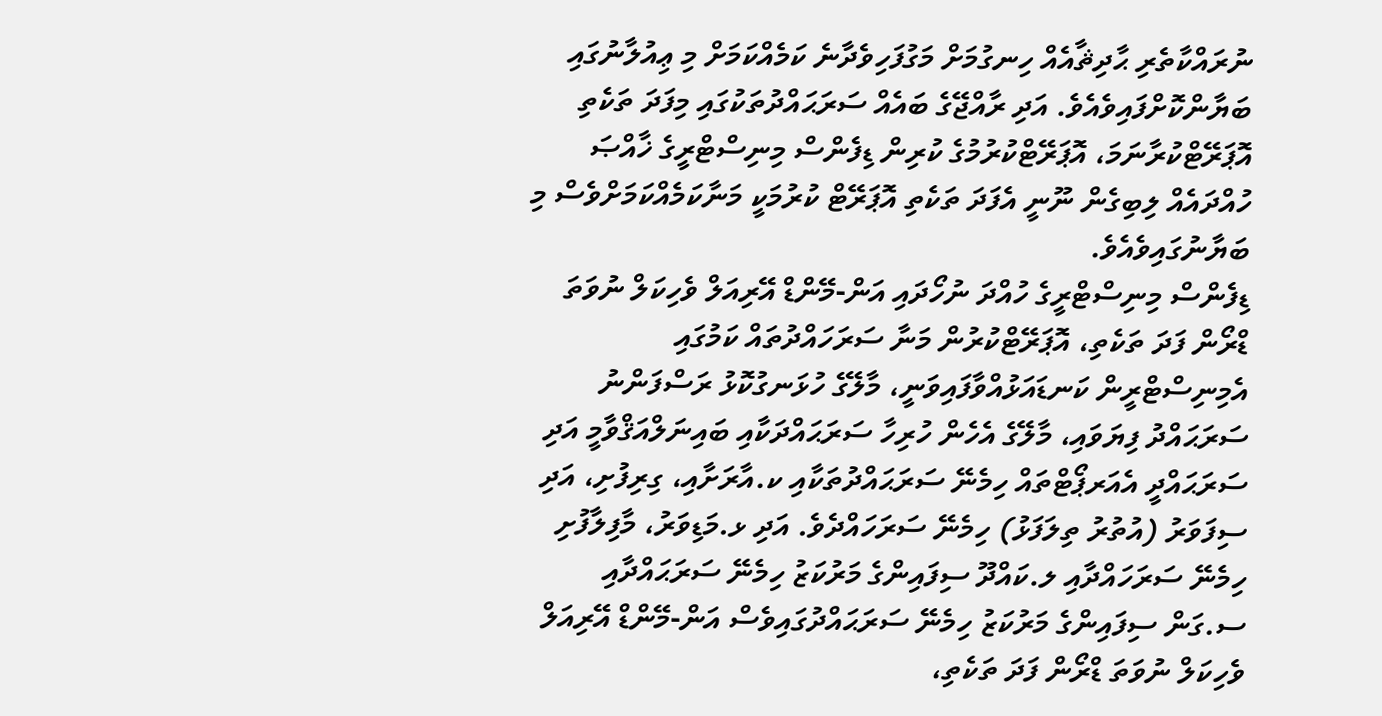ނުރައްކާތެރި ޙާދިޘާއެއް ހިނގުމަށް މަގުފަހިވެދާނެ ކަމެއްކަމަށް މި ޢިއުލާނުގައި ބަޔާންކޮށްފައިވެއެވެ. އަދި ރާއްޖޭގެ ބައެއް ސަރަޙައްދުތަކުގައި މިފަދަ ތަކެތި އޮޕަރޭޓްކުރާނަމަ، އޮޕަރޭޓްކުރުމުގެ ކުރިން ޑިފެންސް މިނިސްޓްރީގެ ޚާއްޞަ ހުއްދައެއް ލިބިގެން ނޫނީ އެފަދަ ތަކެތި އޮޕަރޭޓް ކުރުމަކީ މަނާކަމެއްކަމަށްވެސް މި ބަޔާނުގައިވެއެވެ.
ޑިފެންސް މިނިސްޓްރީގެ ހުއްދަ ނުހޯދައި އަން-މޭންޑް އޭރިއަލް ވެހިކަލް ނުވަތަ ޑްރޯން ފަދަ ތަކެތި، އޮޕަރޭޓްކުރުން މަނާ ސަރަހައްދުތައް ކަމުގައި އެމިނިސްޓްރީން ކަނޑައަޅުއްވާފައިވަނީ، މާލޭގެ ހުޅަނގުކޮޅު ރަސްފަންނު ސަރަޙައްދު ފިޔަވައި، މާލޭގެ އެހެން ހުރިހާ ސަރަޙައްދަކާއި ބައިނަލްއަޤްވާމީ އަދި ސަރަޙައްދީ އެއަރޕޯޓްތައް ހިމެނޭ ސަރަޙައްދުތަކާއި ކ.އާރަށާއި، ގިރިފުށި، އަދި ސިފަވަރު (އުތުރު ތިލަފަޅު) ހިމެނޭ ސަރަހައްދެވެ. އަދި ޅ.މަޑިވަރު، މާފިލާފުށި ހިމެނޭ ސަރަހައްދާއި ލ.ކައްދޫ ސިފައިންގެ މަރުކަޒު ހިމެނޭ ސަރަޙައްދާއި ސ.ގަން ސިފައިންގެ މަރުކަޒު ހިމެނޭ ސަރަޙައްދުގައިވެސް އަން-މޭންޑް އޭރިއަލް ވެހިކަލް ނުވަތަ ޑްރޯން ފަދަ ތަކެތި،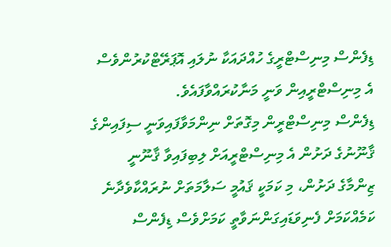ޑިފެންސް މިނިސްޓްރީގެ ހުއްދައަކާ ނުލައި އޮޕަރޭޓްކުރުންވެސް އެ މިނިސްޓްރީއިން ވަނީ މަނާކުރައްވާފައެވެ.
ޑިފެންސް މިނިސްޓްރީން މިގޮތަށް ނިންމަވާފައިވަނީ ސިފައިންގެ ޤާނޫނުގެ ދަށުން އެ މިނިސްޓްރީއަށް ލިބިފައިވާ ޤާނޫނީ ޒިންމާގެ ދަށުން، މި ކަމަކީ ޤައުމީ ސަލާމަތަށް ނުރައްކާވެދާނެ ކަމެއްކަމަށް ފެނިވަޑައިގަންނަވާތީ ކަމަށްވެސް ޑިފެންސް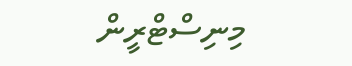މިނިސްޓްރީން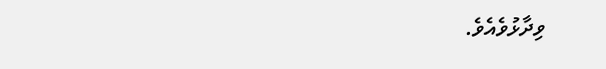ވިދާޅުވެއެވެ.